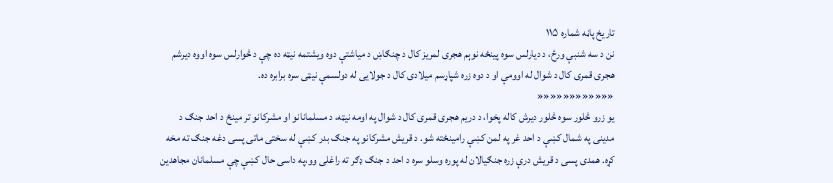تاریخ پاڼه شماره ۱۱۵
نن د سه شنبې ورځ، د دیارلس سوه پینځه نوېم هجری لمریز کال د چنګاښ د میاشتې دوه ویشتمه نیټه ده چې د څوارلس سوه اووه دیرشم هجری قمری کال د شوال له اوومې او د دوه زره شپاړسم میلادی کال د جولایی له دولسمې نیټی سره برابره ده.
««««««««««««
یو زرو څلور سوه څلور دیرش کاله پخوا، د دریم هجری قمری کال د شوال په اومه نیټه، د مسلمانانو او مشرکانو تر مینځ د احد جنګ د مدینی په شمال کښې د احد غر په لمن کښې رامینځته شو. د قریش مشرکانو په جنګ بدر کښې له سختی ماتی پسی دغه جنګ ته مخه کړه. همدی پسی د قریش درې زره جنګیالان له پوره وسلو سره د احد د جنګ ډګر ته راغلی وو،په داسی حال کښې چې مسلمانان مجاهدین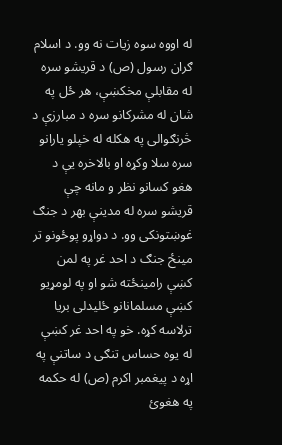له اووه سوه زیات نه وو. د اسلام ګران رسول (ص) د قریشو سره له مقابلې مخکښې، هر ځل په شان له مشرکانو سره د مبارزې د څرنګوالی په هکله له خپلو یارانو سره سلا وکړه او بالاخره یې د هغو کسانو نظر و مانه چې قریشو سره له مدینې بهر د جنګ غوښتونکی وو. د دواړو پوځونو تر مینځ جنګ د احد غر په لمن کښې رامینځته شو او په لومړیو کښې مسلمانانو ځلیدلی بریا ترلاسه کړه. خو په احد غر کښې له یوه حساس تنګی د ساتنې په اړه د پیغمبر اکرم (ص) له حکمه په هغوئ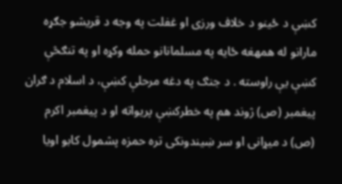کښې د ځینو د خلاف ورزی او غفلت په وجه د قریشو جګړه مارانو له همهغه ځایه په مسلمانانو حمله وکړه او په تنګڅې کښې یې راوسته . د جنګ په دغه مرحلې کښې، د اسلام د ګران پیغمبر (ص) ژوند هم په خطرکښې پریواته او د پیغمبر اکرم (ص) د میړانی او سر ښیندونکی تره حمزه پشمول کابو اویا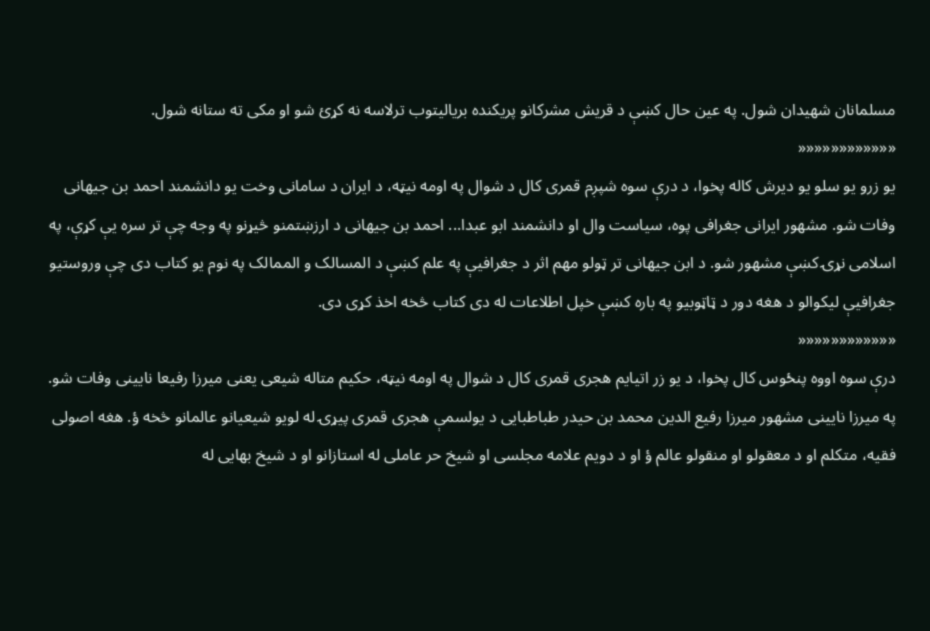مسلمانان شهیدان شول. په عین حال کښې د قریش مشرکانو پریکنده بریالیتوب ترلاسه نه کړئ شو او مکی ته ستانه شول.
««««««««««««
یو زرو یو سلو یو دیرش کاله پخوا، د درې سوه شپږم قمری کال د شوال په اومه نیټه، د ایران د سامانی وخت یو دانشمند احمد بن جیهانی وفات شو. مشهور ایرانی جغرافی پوه، سیاست وال او دانشمند ابو عبدا... احمد بن جیهانی د ارزښتمنو څیړنو په وجه چې تر سره یې کړې، په اسلامی نړۍ کښې مشهور شو. د ابن جیهانی تر ټولو مهم اثر د جغرافیې په علم کښې د المسالک و الممالک په نوم یو کتاب دی چې وروستیو جغرافیې لیکوالو د هغه دور د ټاټوبیو په باره کښې خپل اطلاعات له دی کتاب څخه اخذ کړی دی.
««««««««««««
درې سوه اووه پنځوس کال پخوا، د یو زر اتیایم هجری قمری کال د شوال په اومه نیټه، حکیم متاله شیعی یعنی میرزا رفیعا نایینی وفات شو. په میرزا نایینی مشهور میرزا رفیع الدین محمد بن حیدر طباطبایی د یولسمې هجری قمری پیړۍ له لویو شیعیانو عالمانو څخه ؤ. هغه اصولی فقیه، متکلم او د معقولو او منقولو عالم ؤ او د دویم علامه مجلسی او شیخ حر عاملی له استازانو او د شیخ بهایی له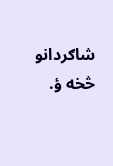شاګردانو څخه ؤ.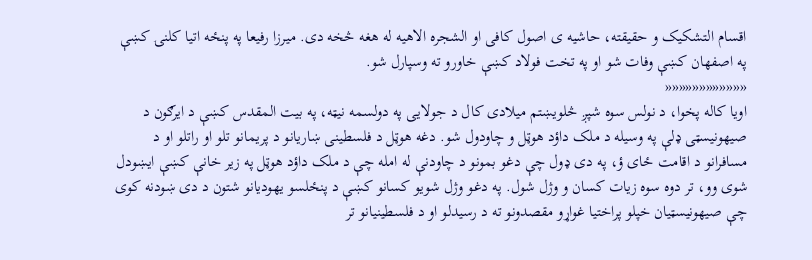اقسام التشکیک و حقیقته، حاشیه ی اصول کافی او الشجره الاهیه له هغه څخه دی. میرزا رفیعا په پنځه اتیا کلنۍ کښې په اصفهان کښې وفات شو او په تخت فولاد کښې خاورو ته وسپارل شو.
««««««««««««
اویا کاله پخوا، د نولس سوه شپږ څلویښتم میلادی کال د جولایی په دولسمه نیټه، په بیت المقدس کښې د ایرګون د صیهونیسټی ډلې په وسیله د ملک داؤد هوټل و چاودول شو. دغه هوټل د فلسطینی ښاریانو د پریمانو تلو او راتلو او د مسافرانو د اقامت ځای ؤ، په دی ډول چې دغو بمونو د چاودنې له امله چې د ملک داؤد هوټل په زیر خانې کښې ایښودل شوی وو، تر دوه سوه زیات کسان و وژل شول. په دغو وژل شویو کسانو کښې د پنځلسو یهودیانو شتون د دی ښودنه کوی چې صیهونیسټیان خپلو پراختیا غواړو مقصدونو ته د رسیدلو او د فلسطینیانو تر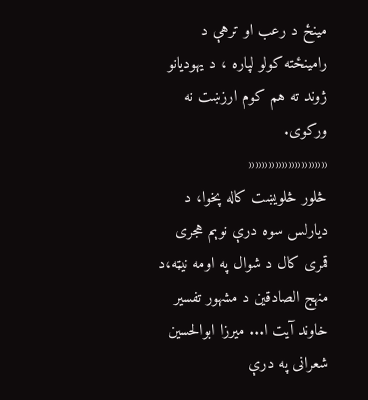مینځ د رعب او ترهې د رامینځته کولو لپاره ، د یهودیانو ژوند ته هم کوم ارزښت نه ورکوی.
««««««««««««
څلور څلویښت کاله پخوا، د دیارلس سوه درې نوېم هجری قمری کال د شوال په اومه نیټه،د منهج الصادقین د مشهور تفسیر خاوند آیت ا... میرزا ابوالحسین شعرانی په درې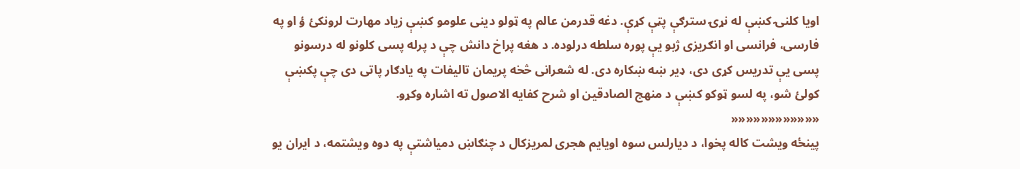اویا کلنۍ کښې له نړۍ سترګې پټې کړې. دغه قدرمن عالم په ټولو دینی علومو کښې زیاد مهارت لرونکئ ؤ او په فارسی، فرانسی او انګریزی ژبو یې پوره سلطه درلوده. د هغه پراخ دانش چې د پرله پسی کلونو له درسونو پسی یې تدریس کړی دی، ډیر ښه ښکاره دی. له شعرانی څخه پریمان تالیفات په یادګار پاتی دی چې پکښې کولئ شو، په لسو ټوکو کښې د منهج الصادقین او شرح کفایه الاصول ته اشاره وکړو.
««««««««««««
پینځه ویشت کاله پخوا، د دیارلس سوه اویایم هجری لمریزکال د چنګاښ دمیاشتې په دوه ویشتمه، د ایران یو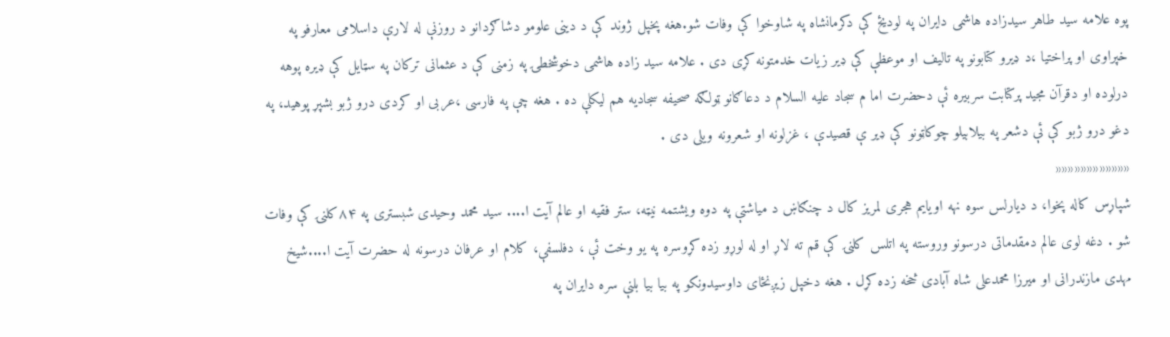پوه علامه سید طاهر سیدزاده هاشمی دایران په لودیځ کې دکرمانشاه په شاوخوا کې وفات شو.هغه پخپل ژوند کې د دینی علومو دشاګردانو د روزنې له لارې داسلامی معارفو په خپراوی او پراختیا ،د ډیرو کتابونو په تالیف او موعظې کې ډیر زیات خدمتونه کړی دی . علامه سید زاده هاشمی دخوشخطۍ په زمنی کې د عثمانی ترکان په سټایل کې ډیره پوهه درلوده او دقرآن مجید پرکتابت سربیره ئې دحضرت اما م سجاد علیه السلام د دعاګانو ټولګه صحیفه سجادیه هم لیکلې ده . هغه چې په فارسی ،عربی او کردی درو ژبو بشپړ پوهید، په دغو درو ژبو کې ئې دشعر په بیلابیلو چوکاټونو کې ډیر ې قصیدې ، غزلونه او شعرونه ویلی دی .
««««««««««««
شپاړس کاله پخوا، د دیارلس سوه نهه اویایم هجری لمریز کال د چنګاښ د میاشتې په دوه ویشتمه نیټه، ستر فقیه او عالم آیت ا.... سید محمد وحیدی شبستری په ۸۴کلنۍ کې وفات شو . دغه لوی عالم دمقدماتی درسونو وروسته په اتلس کلنۍ کې قم ته لاړ او له لوړو زده کړوسره په یو وخت ئې ، دفلسفې، کلام او عرفان درسونه له حضرت آیت ا....شیخ مهدی مازندرانی او میرزا محمدعلی شاه آبادی څخه زده کړل . هغه دخپل زیږنځای داوسیدونکو په بیا بیا بلنې سره دایران په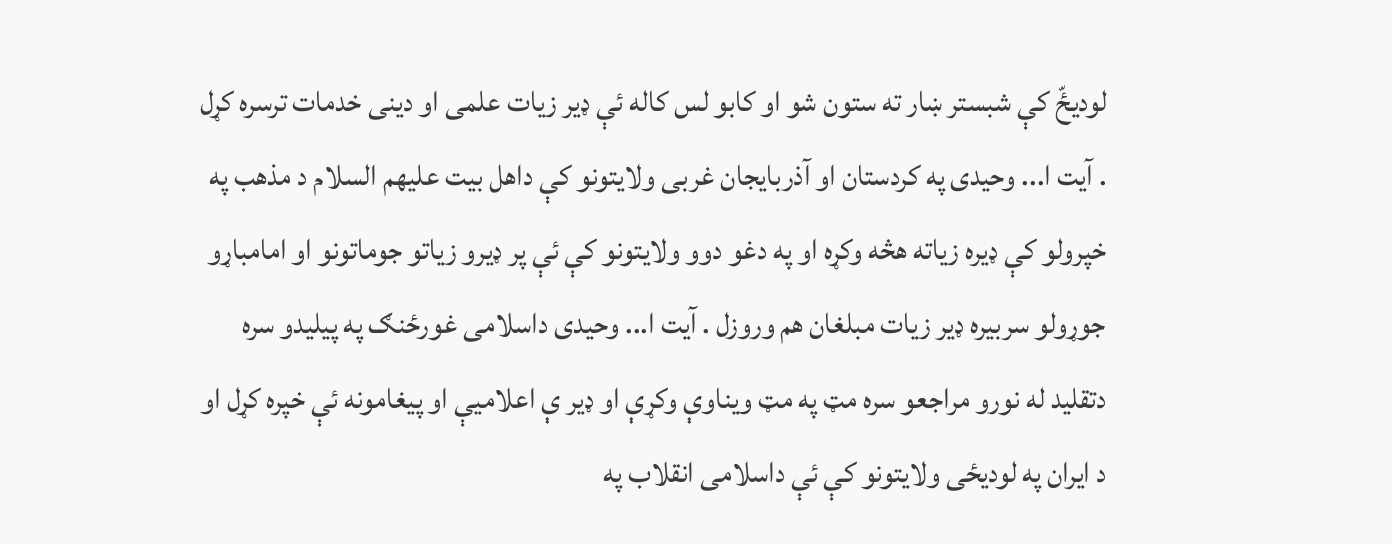لودیځّ کې شبستر ښار ته ستون شو او کابو لس کاله ئې ډیر زیات علمی او دینی خدمات ترسره کړل . آیت ا... وحیدی په کردستان او آذربایجان غربی ولایتونو کې داهل بیت علیهم السلام د مذهب په خپرولو کې ډیره زیاته هڅه وکړه او په دغو دوو ولایتونو کې ئې پر ډیرو زیاتو جوماتونو او امامباړو جوړولو سربیره ډیر زیات مبلغان هم وروزل . آیت ا... وحیدی داسلامی غورځنګ په پیلیدو سره دتقلید له نورو مراجعو سره مټ په مټ ویناوې وکړې او ډیر ې اعلامیې او پیغامونه ئې خپره کړل او د ایران په لودیځی ولایتونو کې ئې داسلامی انقلاب په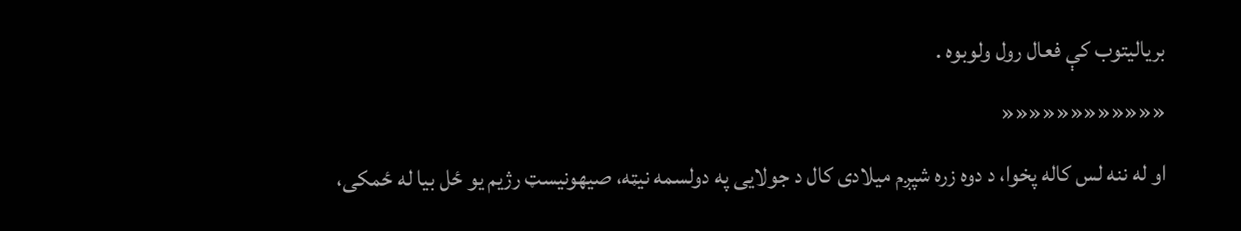بریالیتوب کې فعال رول ولوبوه .
««««««««««««
او له ننه لس کاله پخوا، د دوه زره شپږم میلادی کال د جولایی په دولسمه نیټه، صیهونیسټ رژیم یو ځل بیا له ځمکی،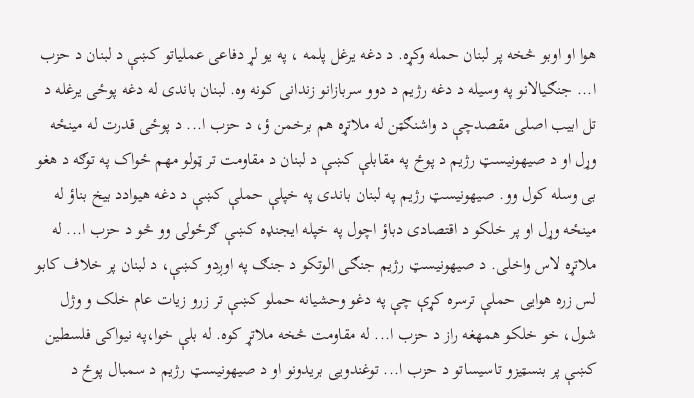هوا او اوبو څخه پر لبنان حمله وکړه. د دغه یرغل پلمه ، په یو لړ دفاعی عملیاتو کښې د لبنان د حزب ا... جنګیالانو په وسیله د دغه رژیم د دوو سربازانو زندانی کونه وه. لبنان باندی له دغه پوځی یرغله د تل ابیب اصلی مقصدچې د واشنګټن له ملاتړه هم برخمن ؤ، د حزب ا... د پوځی قدرت له مینځه وړل او د صیهونیسټ رژیم د پوځ په مقابلې کښې د لبنان د مقاومت تر ټولو مهم ځواک په توګه د هغو بی وسله کول وو. صیهونیسټ رژیم په لبنان باندی په خپلې حملې کښې د دغه هیوادد بیخ بناؤ له مینځه وړل او پر خلکو د اقتصادی دباؤ اچول په خپله ایجنډه کښې ګرځولی وو څو د حزب ا... له ملاتړه لاس واخلی. د صیهونیسټ رژیم جنګی الوتکو د جنګ په اوږدو کښې، د لبنان پر خلاف کابو لس زره هوایی حملې ترسره کړې چې په دغو وحشیانه حملو کښې تر زرو زیات عام خلک و وژل شول، خو خلکو همهغه راز د حزب ا... له مقاومت څخه ملاتړ کوه. له بلې خوا،په نیواکی فلسطین کښې پر بنسټیزو تاسیساتو د حزب ا... توغندویی بریدونو او د صیهونیسټ رژیم د سمبال پوځ د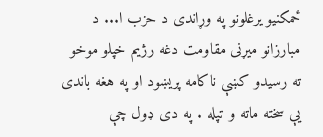ځمکنیو یرغلونو په وړاندی د حزب ا... د مبارزانو میړنی مقاومت دغه رژیم خپلو موخو ته رسیدو کښې ناکامه پریښود او په هغه باندی یې سخته ماته و تپله . په دی ډول چې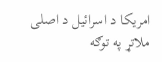امریکا د اسرائیل د اصلی ملاتړ په توګه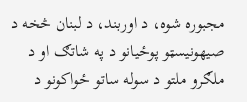مجبوره شوه، د اوربند، د لبنان څخه د صیهونیسټو پوځیانو د په شاتګ او د ملګرو ملتو د سوله ساتو ځواکونو د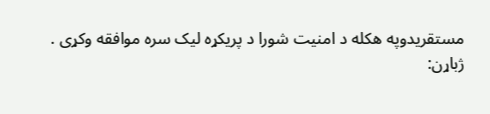مستقریدوپه هکله د امنیت شورا د پریکړه لیک سره موافقه وکړی .
ژباړن: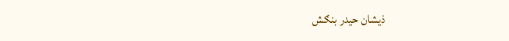ذیشان حیدر بنګش